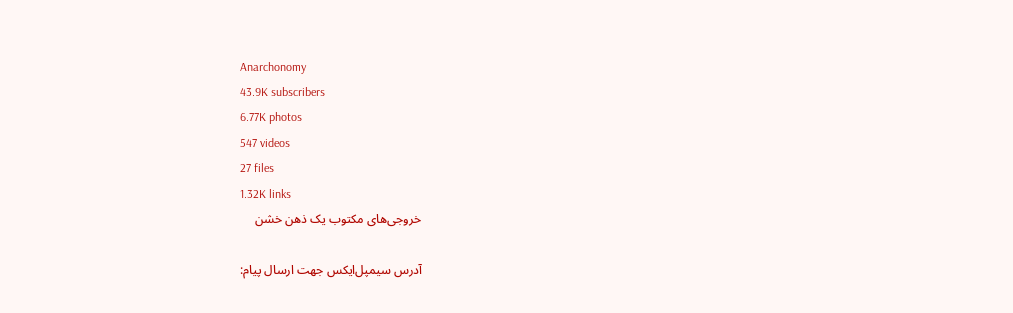Anarchonomy
43.9K subscribers
6.77K photos
547 videos
27 files
1.32K links
خروجی‌های مکتوب یک ذهن خشن

آدرس سیمپل‌ایکس جهت ارسال پیام: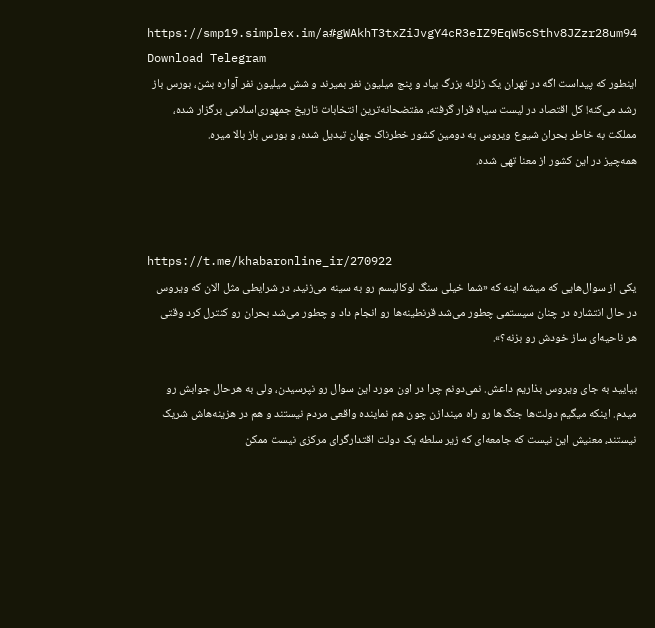https://smp19.simplex.im/a#gWAkhT3txZiJvgY4cR3eIZ9EqW5cSthv8JZzr28um94
Download Telegram
اینطور که پیداست اگه در تهران یک زلزله بزرگ بیاد و پنج میلیون نفر بمیرند و شش میلیون نفر آواره بشن، بورس باز رشد می‌کنه! کل اقتصاد در لیست سیاه قرار گرفته، مفتضحانه‌ترین انتخابات تاریخ جمهوری‌اسلامی برگزار شده، مملکت به خاطر بحران شیوع ویروس به دومین کشور خطرناک جهان تبدیل شده، و بورس باز بالا میره.
همه‌چیز در این کشور از معنا تهی شده.



https://t.me/khabaronline_ir/270922
یکی از سوال‌هایی که میشه اینه که «شما خیلی سنگ لوکالیسم رو به سینه می‌زنید، در شرایطی مثل الان که ویروس در حال انتشاره در چنان سیستمی چطور می‌شد قرنطینه‌ها رو انجام داد و چطور می‌شد بحران رو کنترل کرد وقتی هر ناحیه‌ای ساز خودش رو بزنه؟».

بیایید به جای ویروس بذاریم داعش. نمی‌دونم چرا در اون مورد این سوال رو نپرسیدن، ولی به هرحال جوابش رو میدم. اینکه میگیم دولت‌ها جنگ‌ها رو راه میندازن چون هم نماینده واقعی مردم نیستند و هم در هزینه‌هاش شریک نیستند، معنیش این نیست که جامعه‌ای که زیر سلطه یک دولت اقتدارگرای مرکزی نیست ممکن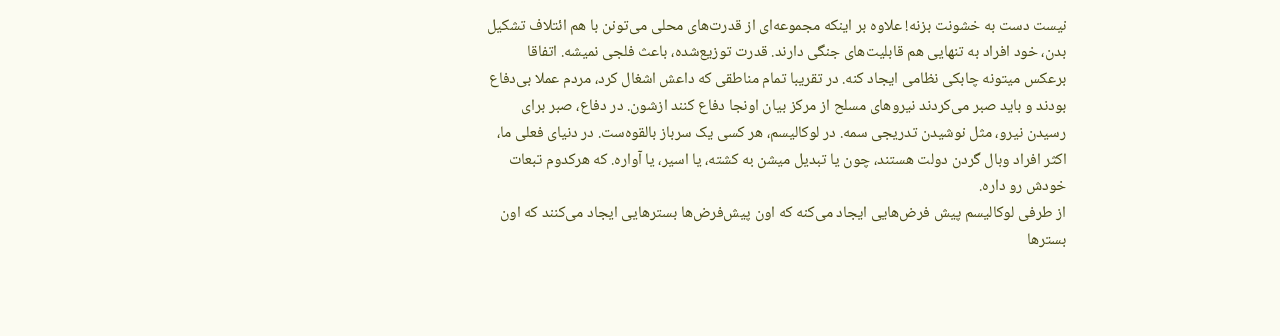نیست دست به خشونت بزنه! علاوه بر اینکه مجموعه‌ای از قدرت‌های محلی می‌تونن با هم ائتلاف تشکیل بدن، خود افراد به تنهایی هم قابلیت‌های جنگی دارند. قدرت توزیع‌شده، باعث فلجی نمیشه. اتفاقا برعکس میتونه چابکی نظامی ایجاد کنه. در تقریبا تمام مناطقی که داعش اشغال کرد، مردم عملا بی‌دفاع بودند و باید صبر می‌کردند نیروهای مسلح از مرکز بیان اونجا دفاع کنند ازشون. در دفاع، صبر برای رسیدن نیرو، مثل نوشیدن تدریجی سمه. در لوکالیسم، هر کسی یک سرباز بالقوه‌ست. در دنیای فعلی ما، اکثر افراد وبال گردن دولت هستند، چون یا تبدیل میشن به کشته، یا اسیر، یا آواره. که هرکدوم تبعات خودش رو داره.
از طرفی لوکالیسم پیش فرض‌هایی ایجاد می‌کنه که اون پیش‌فرض‌ها بسترهایی ایجاد می‌کنند که اون بسترها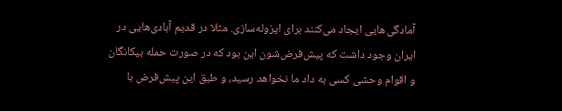آمادگی‌هایی ایجاد می‌کنند برای ایزوله‌سازی. مثلا در قدیم آبادی‌هایی در ایران وجود داشت که پیش‌فرض‌شون این بود که در صورت حمله بیکانگان و اقوام وحشی کسی به داد ما نخواهد رسید، و طبق این پیش‌فرض با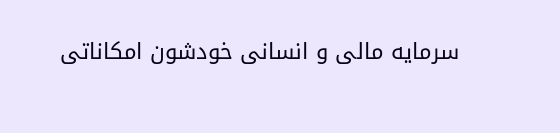سرمایه مالی و انسانی خودشون امکاناتی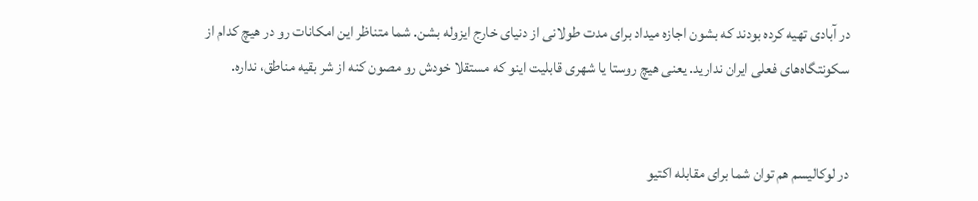در آبادی‌ تهیه کرده بودند که بشون اجازه میداد برای مدت طولانی از دنیای خارج ایزوله بشن. شما متناظر این امکانات رو در هیچ کدام از سکونتگاه‌های فعلی ایران ندارید. یعنی هیچ روستا یا شهری قابلیت اینو که مستقلا خودش رو مصون کنه از شر بقیه مناطق، نداره.


در لوکالیسم هم توان شما برای مقابله اکتیو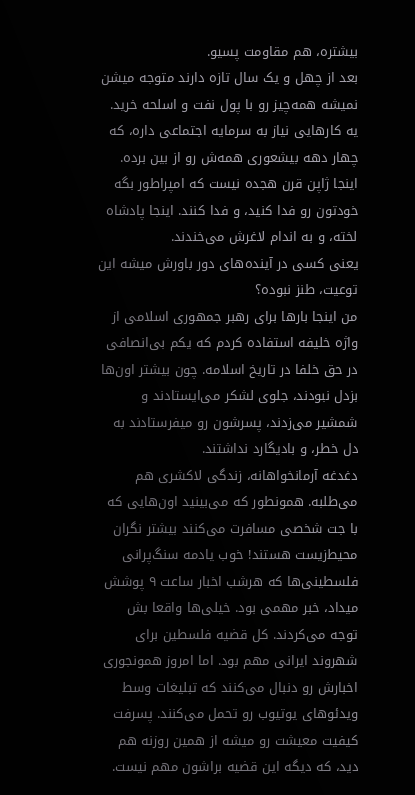بیشتره، هم مقاومت پسیو.
بعد از چهل و یک سال تازه دارند متوجه میشن نمیشه همه‌چیز رو با پول نفت و اسلحه خرید. یه کارهایی نیاز به سرمایه اجتماعی داره، که چهار دهه بیشعوری همه‌ش رو از بین برده. اینجا ژاپن قرن هجده نیست که امپراطور بگه خودتون رو فدا کنید، و فدا کنند. اینجا پادشاه لخته، و به اندام لاغرش می‌خندند.
یعنی کسی در آینده‌های دور باورش میشه این توعیت، طنز نبوده؟
من اینجا بارها برای رهبر جمهوری اسلامی از واژه خلیفه استفاده کردم که یکم بی‌انصافی در حق خلفا در تاریخ اسلامه. چون بیشتر اون‌ها بزدل نبودند، جلوی لشکر می‌ایستادند و شمشیر می‌زدند، پسرشون رو میفرستادند به دل خطر، و بادیگارد نداشتند.
دغدغه آرمانخواهانه، زندگی لاکشری هم می‌طلبه. همونطور که می‌بینید اون‌هایی که با جت شخصی مسافرت می‌کنند بیشتر نگران محیط‌زیست هستند! خوب یادمه سنگ‌پرانی فلسطینی‌ها که هرشب اخبار ساعت ۹ پوشش میداد، خبر مهمی بود. خیلی‌ها واقعا بش توجه می‌کردند. کل قضیه فلسطین برای شهروند ایرانی مهم بود. اما امروز همونجوری اخبارش رو دنبال می‌کنند که تبلیغات وسط ویدئوهای یوتیوب رو تحمل می‌کنند. پسرفت کیفیت معیشت رو میشه از همین روزنه هم دید، که دیگه این قضیه براشون مهم نیست.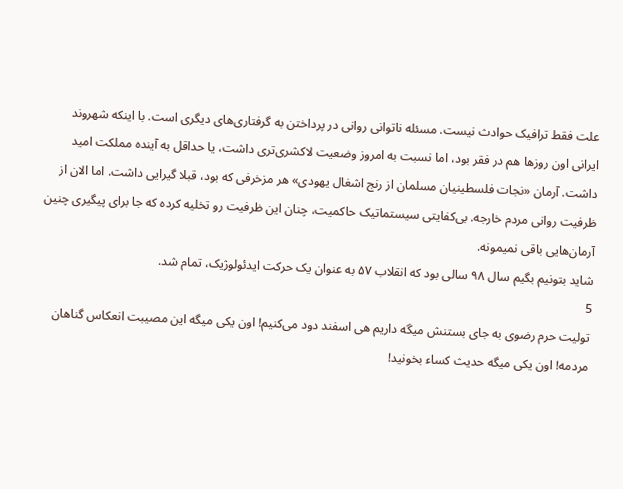علت فقط ترافیک حوادث نیست. مسئله ناتوانی روانی در پرداختن به گرفتاری‌های دیگری‌ است. با اینکه شهروند ایرانی اون روزها هم در فقر بود، اما نسبت به امروز وضعیت لاکشری‌‌تری داشت، یا حداقل به آینده مملکت امید داشت. آرمان «نجات فلسطینیان مسلمان از رنج اشغال یهودی» هر مزخرفی که بود، قبلا گیرایی داشت. اما الان از ظرفیت روانی مردم خارجه. بی‌کفایتی سیستماتیک حاکمیت، چنان این ظرفیت رو تخلیه کرده که جا برای پیگیری چنین آرمان‌هایی باقی نمیمونه.
شاید بتونیم بگیم سال ۹۸ سالی بود که انقلاب ۵۷ به عنوان یک حرکت ایدئولوژیک، تمام شد‌.
5
تولیت حرم رضوی به جای بستنش میگه داریم هی اسفند دود می‌کنیم! اون یکی میگه این مصیبت انعکاس گناهان مردمه! اون یکی میگه حدیث کساء بخونید!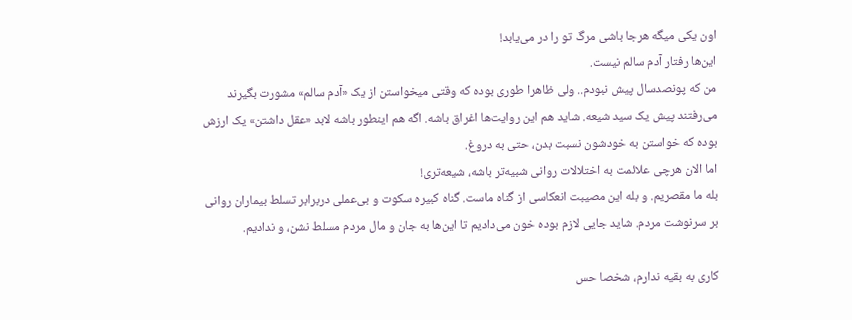اون یکی میگه هرجا باشی مرگ تو را در می‌یابد!
این‌ها رفتار آدم سالم نیست.
من که پونصدسال پیش نبودم.. ولی ظاهرا طوری بوده که وقتی میخواستن از یک «آدم سالم» مشورت بگیرند می‌رفتند پیش یک سید شیعه. شاید هم این روایت‌ها اغراق باشه. اگه هم اینطور باشه لابد «عقل داشتن» یک ارزش بوده که خواستن به خودشون نسبت بدن، حتی به دروغ.
اما الان هرچی علائمت به اختلالات روانی شبیه‌تر باشه، شیعه‌‌تری!
بله ما مقصریم. و بله این مصیبت انعکاسی از گناه ماست. گناه کبیره سکوت و بی‌عملی دربرابر تسلط بیماران روانی بر سرنوشت مردم. شاید جایی لازم بوده خون می‌دادیم تا این‌ها به جان و مال مردم مسلط نشن، و ندادیم.

کاری به بقیه ندارم، شخصا حس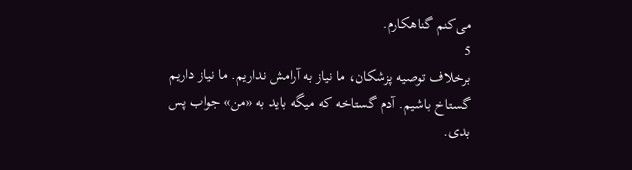می‌کنم گناهکارم.
5
برخلاف توصیه پزشکان، ما نیاز به آرامش نداریم. ما نیاز داریم گستاخ باشیم. آدم‌ گستاخه که میگه باید به «من» جواب پس بدی.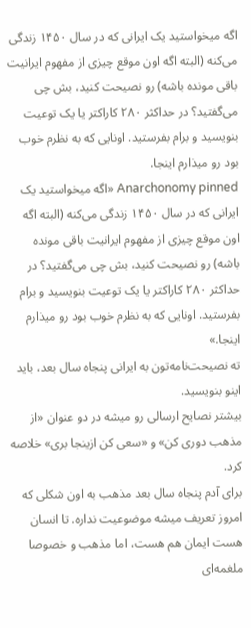اگه میخواستید یک ایرانی که در سال ۱۴۵۰ زندگی می‌کنه (البته اگه اون موقع چیزی از مفهوم ایرانیت باقی مونده باشه) رو نصیحت کنید، بش چی می‌گفتید؟ در حداکثر ۲۸۰ کاراکتر یا یک توعیت بنویسید و برام بفرستید. اونایی که به نظرم خوب بود رو میذارم اینجا.
Anarchonomy pinned «اگه میخواستید یک ایرانی که در سال ۱۴۵۰ زندگی می‌کنه (البته اگه اون موقع چیزی از مفهوم ایرانیت باقی مونده باشه) رو نصیحت کنید، بش چی می‌گفتید؟ در حداکثر ۲۸۰ کاراکتر یا یک توعیت بنویسید و برام بفرستید. اونایی که به نظرم خوب بود رو میذارم اینجا.»
ته نصیحت‌نامه‌تون به ایرانی پنجاه سال بعد، باید اینو بنویسید.
بیشتر نصایح ارسالی رو میشه در دو عنوان «از مذهب دوری کن» و «سعی کن ازینجا بری» خلاصه کرد.
برای آدم پنجاه سال بعد مذهب به اون شکلی که امروز تعریف میشه موضوعیت نداره. تا انسان هست ایمان هم هست، اما مذهب و خصوصا ملغمه‌ای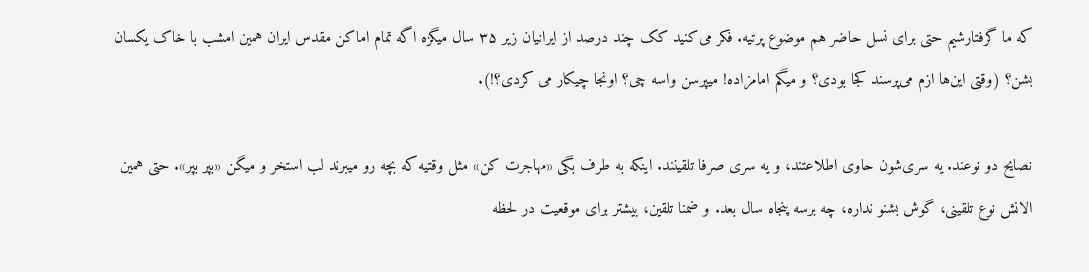که ما گرفتارشیم حتی برای نسل حاضر هم موضوع پرتیه. فکر می‌کنید کک چند درصد از ایرانیان زیر ۳۵ سال میگزه اگه تمام اماکن مقدس ایران همین امشب با خاک یکسان بشن؟ (وقتی این‌ها ازم می‌پرسند کجا بودی؟ و میگم امامزاده! میپرسن واسه چی؟ اونجا چیکار می کردی؟!).

نصایح دو نوعند. یه سری‌شون حاوی اطلاعتند، و یه سری صرفا تلقینند. اینکه به طرف بگی «مهاجرت کن» مثل وقتیه که بچه رو میبرند لب استخر و میگن «بپر بپر». حتی همین الانش نوع تلقینی، گوش بشنو نداره، چه برسه پنجاه سال بعد. و ضمنا تلقین، بیشتر برای موقعیت در لحظه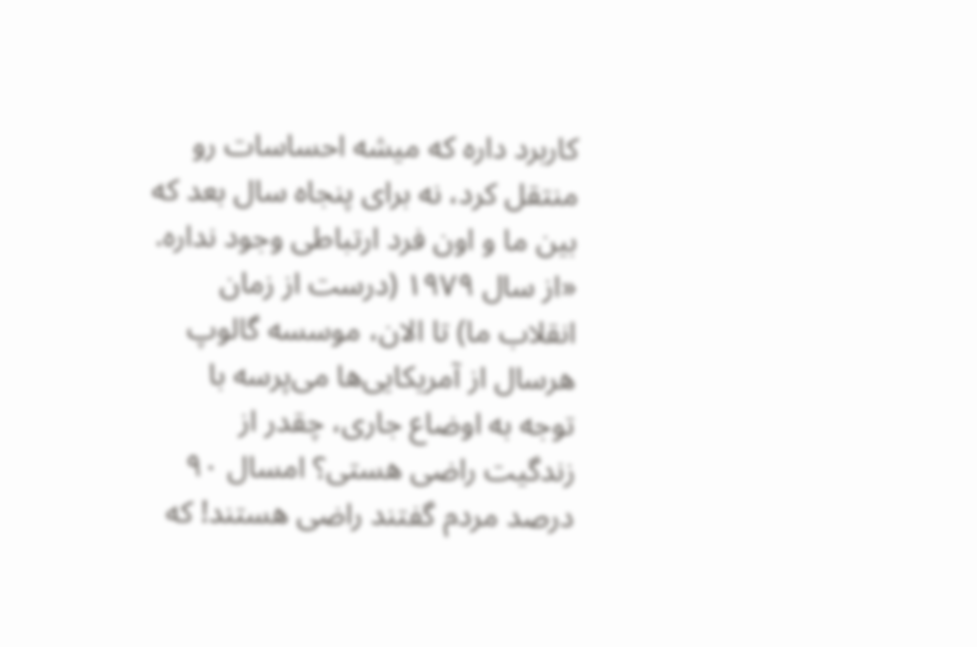کاربرد داره که میشه احساسات رو منتقل کرد، نه برای پنجاه سال بعد که بین ما و اون فرد ارتباطی وجود نداره.
«از سال ۱۹۷۹ (درست از زمان انقلاب ما) تا الان، موسسه گالوپ هرسال از آمریکایی‌ها می‌پرسه با توجه به اوضاع جاری، چقدر از زندگیت راضی هستی؟ امسال ۹۰ درصد مردم گفتند راضی هستند! که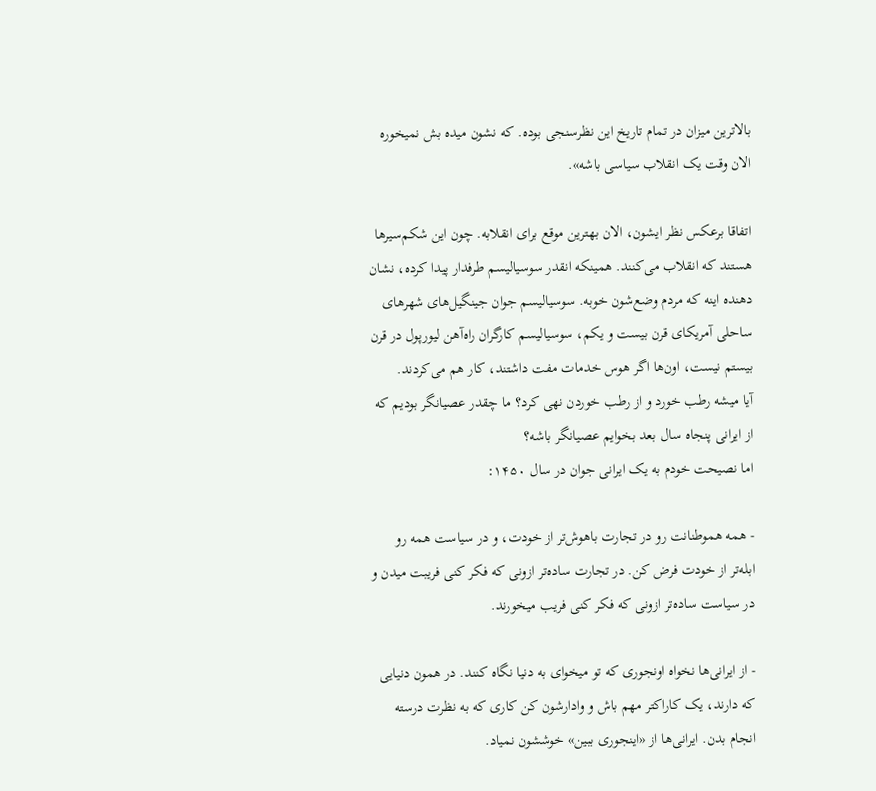بالاترین میزان در تمام تاریخ این نظرسنجی بوده. که نشون میده بش نمیخوره الان وقت یک انقلاب سیاسی باشه».

اتفاقا برعکس نظر ایشون، الان بهترین موقع برای انقلابه. چون این شکم‌سیرها هستند که انقلاب می‌کنند. همینکه انقدر سوسیالیسم طرفدار پیدا کرده، نشان دهنده اینه که مردم وضع‌شون خوبه. سوسیالیسم جوان جینگیل‌های شهرهای ساحلی آمریکای قرن بیست و یکم، سوسیالیسم کارگران راه‌آهن لیورپول در قرن بیستم نیست، اون‌ها اگر هوس خدمات مفت داشتند، کار هم می‌کردند.
آیا میشه رطب خورد و از رطب خوردن نهی کرد؟ ما چقدر عصیانگر بودیم که از ایرانی پنجاه سال بعد بخوایم عصیانگر باشه؟
اما نصیحت خودم به یک‌ ایرانی جوان در سال ۱۴۵۰:

- همه هموطنانت رو در تجارت باهوش‌تر از خودت، و در سیاست همه رو ابله‌تر از خودت فرض کن. در تجارت ساده‌تر ازونی که فکر کنی فریبت میدن و در سیاست ساده‌تر ازونی که فکر کنی فریب میخورند.

- از ایرانی‌ها نخواه اونجوری که تو میخوای به دنیا نگاه کنند. در همون دنیایی که دارند، یک کاراکتر مهم باش و وادارشون کن کاری که به نظرت درسته انجام بدن. ایرانی‌ها از «اینجوری ببین» خوششون نمیاد.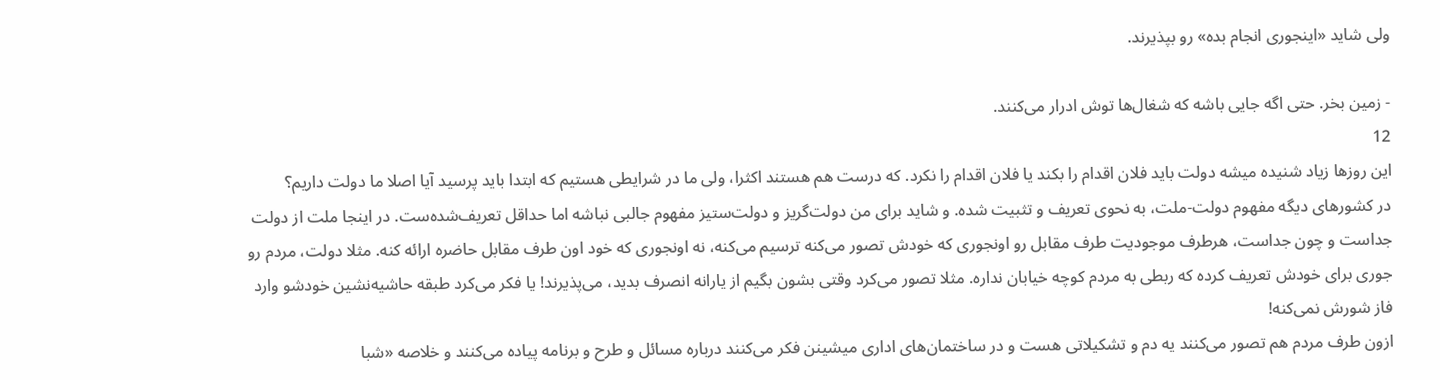ولی شاید «اینجوری انجام بده» رو بپذیرند.

- زمین بخر. حتی اگه جایی باشه که شغال‌ها تو‌ش ادرار می‌کنند.
12
این روزها زیاد شنیده میشه دولت باید فلان اقدام را بکند یا فلان اقدام را نکرد. که درست هم هستند اکثرا، ولی ما در شرایطی هستیم که ابتدا باید پرسید آیا اصلا ما دولت داریم؟
در کشورهای دیگه مفهوم دولت-ملت، به نحوی تعریف و تثبیت شده. و شاید برای من دولت‌گریز و دولت‌ستیز مفهوم جالبی نباشه اما حداقل تعریف‌شده‌ست. در اینجا ملت از دولت جداست و چون جداست، هرطرف موجودیت طرف مقابل رو اونجوری که خودش تصور می‌کنه ترسیم می‌کنه، نه اونجوری که خود اون طرف مقابل حاضره ارائه کنه. مثلا دولت، مردم رو جوری برای خودش تعریف کرده که ربطی به مردم کوچه خیابان نداره. مثلا تصور می‌کرد وقتی بشون بگیم از یارانه انصرف بدید، می‌پذیرند! یا فکر می‌کرد طبقه حاشیه‌نشین خودشو وارد فاز شورش نمی‌کنه!
ازون طرف مردم هم تصور می‌کنند یه دم و تشکیلاتی هست و در ساختمان‌های اداری میشینن فکر می‌کنند درباره مسائل و طرح و برنامه پیاده می‌کنند و خلاصه «شبا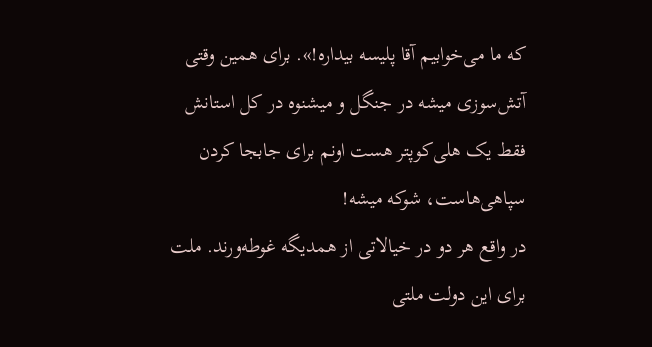که ما می‌خوابیم آقا پلیسه بیداره!». برای همین وقتی آتش‌سوزی میشه در جنگل و میشنوه در کل استانش فقط یک هلی‌کوپتر هست اونم برای جابجا کردن سپاهی‌هاست، شوکه میشه!
در واقع هر دو در خیالاتی از همدیگه غوطه‌ورند. ملت برای این دولت ملتی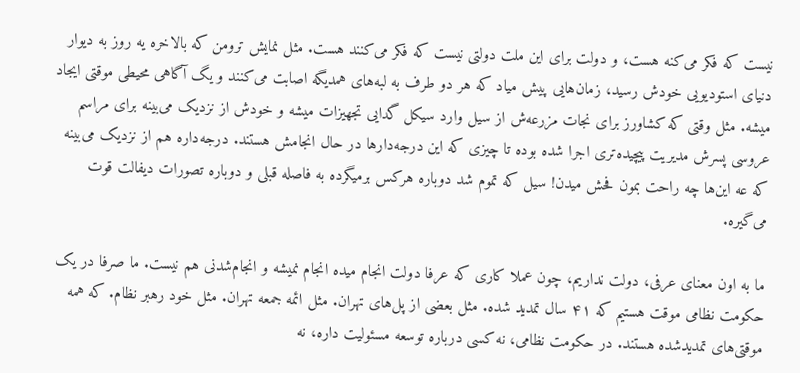نیست که فکر می‌کنه هست، و دولت برای این ملت دولتی نیست که فکر می‌کنند هست. مثل نمایش ترومن که بالاخره یه روز به دیوار دنیای استودیویی خودش رسید، زمان‌هایی پیش میاد که هر دو طرف به لبه‌های همدیگه اصابت می‌کنند و یگ آگاهی محیطی موقتی ایجاد میشه. مثل وقتی که کشاورز برای نجات مزرعه‌ش از سیل وارد سیکل گدایی تجهیزات میشه و خودش از نزدیک می‌بینه برای مراسم عروسی پسرش مدیریت پیچیده‌تری اجرا شده بوده تا چیزی که این درجه‌دارها در حال انجامش هستند. درجه‌داره هم از نزدیک می‌بینه که عه این‌ها چه راحت بمون فحش میدن! سیل که تموم شد دوباره هرکس برمیگرده به فاصله قبلی و دوباره تصورات دیفالت قوت می‌گیره.

ما به اون معنای عرفی، دولت نداریم، چون عملا کاری که عرفا دولت انجام میده انجام نمیشه و انجام‌شدنی هم نیست‌. ما صرفا در یک حکومت نظامی موقت هستیم که ۴۱ سال تمدید شده. مثل بعضی از پل‌های تهران‌. مثل ائمه جمعه تهران. مثل خود رهبر نظام. که همه موقتی‌های تمدیدشده هستند. در حکومت نظامی، نه کسی درباره توسعه مسئولیت داره، نه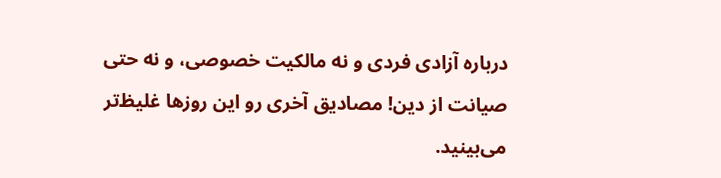درباره آزادی فردی و نه مالکیت خصوصی، و نه حتی صیانت از دین! مصادیق آخری رو این روزها غلیظ‌تر می‌بینید.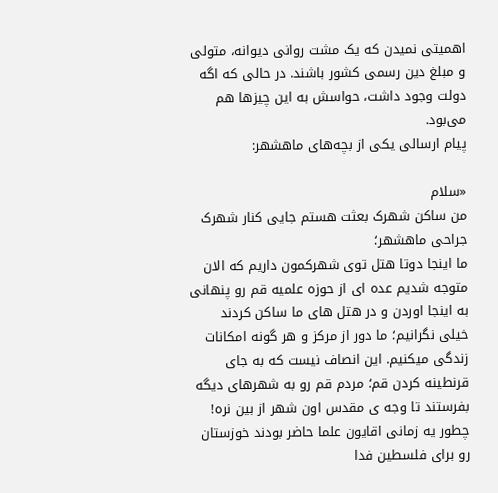اهمیتی نمیدن که یک مشت روانی دیوانه، متولی و مبلغ دین رسمی کشور باشند. در حالی که اگه دولت وجود داشت، حواسش به این چیزها هم می‌بود.
پیام ارسالی یکی از بچه‌های ماهشهر:

«سلام
من ساکن شهرک بعثت هستم جایی کنار شهرک جراحی ماهشهر؛
ما اینجا دوتا هتل توی شهرکمون داریم که الان متوجه شدیم عده ای از حوزه علمیه قم رو پنهانی به اینجا اوردن و در هتل های ما ساکن کردند
خیلی نگرانیم؛ ما دور از مرکز و هر گونه امکانات زندگی میکنیم. این انصاف نیست که به جای قرنطینه کردن قم؛ مردم قم رو به شهرهای دیگه بفرستند تا وجه ی مقدس اون شهر از بین نره!
چطور یه زمانی اقایون علما حاضر بودند خوزستان رو برای فلسطین فدا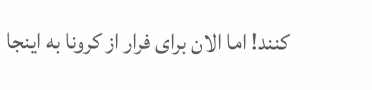کنند! اما الان برای فرار از کرونا به اینجا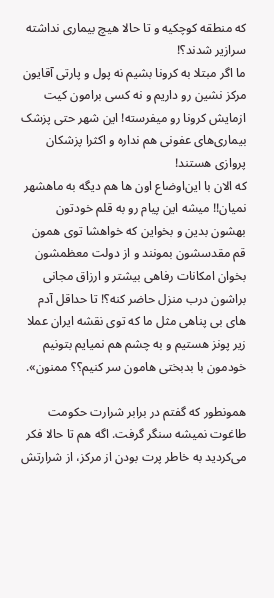که منطقه کوچکیه و تا حالا هیچ بیماری نداشته سرازیر شدند؟!
ما اگر مبتلا به کرونا بشیم نه پول و پارتی آقایون مرکز نشین رو داریم و نه کسی برامون کیت ازمایش کرونا رو میفرسته! این شهر حتی پزشک بیماری‌های عفونی هم نداره و اکثرا پزشکان پروازی هستند!
که الان با این‌اوضاع اون ها هم دیگه به ماهشهر نمیان!! میشه این پیام رو به قلم خودتون بهشون بدین و بخواین که خواهشا توی همون قم مقدسشون بمونند و از دولت معظمشون بخوان امکانات رفاهی بیشتر و ارزاق مجانی براشون درب منزل حاضر کنه؟! تا حداقل آدم های بی پناهی مثل ما که توی نقشه ایران عملا زیر پونز هستیم و به چشم هم نمیایم بتونیم خودمون با بدبختی هامون سر کنیم؟؟ ممنون».

همونطور که گفتم در برابر شرارت حکومت طاغوت نمیشه سنگر گرفت. اگه هم تا حالا فکر می‌کردید به خاطر پرت بودن از مرکز، از شرارتش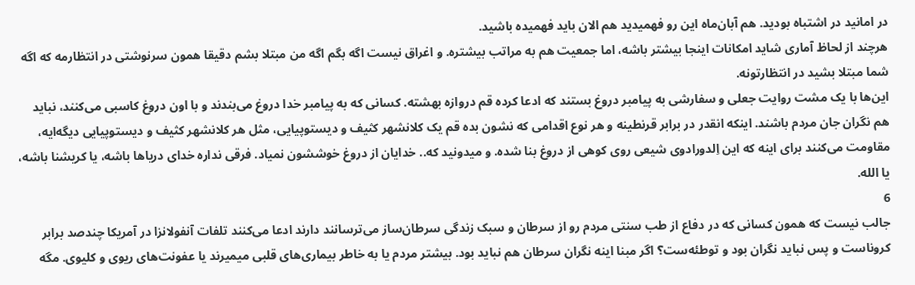در امانید در اشتباه بودید. هم آبان‌ماه این رو فهمیدید هم الان باید فهمیده باشید.
هرچند از لحاظ آماری شاید امکانات اینجا بیشتر باشه، اما جمعیت هم به مراتب بیشتره. و اغراق نیست اگه بگم اگه من مبتلا بشم دقیقا همون سرنوشتی در انتظارمه که اگه شما مبتلا بشید در انتظارتونه.
این‌ها با یک مشت روایت جعلی و سفارشی به پیامبر دروغ بستند که ادعا کرده قم دروازه بهشته. کسانی که به پیامبر خدا دروغ می‌بندند و با اون دروغ کاسبی می‌کنند، نباید هم نگران جان مردم باشند‌. اینکه انقدر در برابر قرنطینه و هر نوع اقدامی که نشون بده قم یک کلانشهر کثیف و دیستوپیایی، مثل هر کلانشهر کثیف و دیستوپیایی دیگه‌ایه، مقاومت می‌کنند برای اینه که این اِلدورادوی شیعی روی کوهی از دروغ بنا شده. و میدونید که.. خدایان از دروغ خوششون نمیاد. فرقی نداره خدای دریاها باشه، یا کریشنا باشه، یا الله.
6
جالب نیست که همون کسانی که در دفاع از طب سنتی مردم رو از سرطان‌ و سبک زندگی سرطان‌ساز می‌ترسانند دارند ادعا می‌کنند تلفات آنفولانزا در آمریکا چندصد برابر کروناست و پس نباید نگران بود و توطئه‌ست؟ اگر مبنا اینه نگران سرطان هم نباید بود. بیشتر مردم یا به خاطر بیماری‌های قلبی میمیرند یا عفونت‌های ریوی و‌ کلیوی. مگه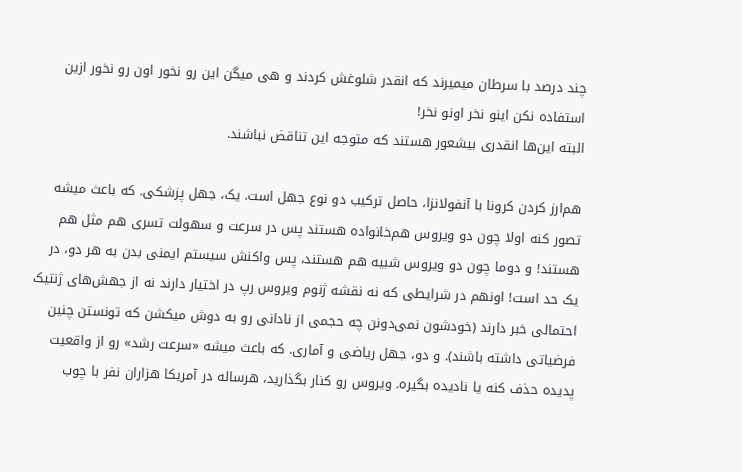چند درصد با سرطان میمیرند که انقدر شلوغش کردند و هی میگن این رو نخور اون رو نخور ازین استفاده نکن اینو نخر اونو نخر!
البته این‌ها انقدری بیشعور هستند که متوجه این تناقض نباشند.

هم‌ارز کردن کرونا با آنفولانزا، حاصل ترکیب دو نوع جهل است. یک، جهل پزشکی. که باعث میشه تصور کنه اولا چون دو ویروس هم‌خانواده هستند پس در سرعت و سهولت تسری هم مثل هم هستند! و دوما چون دو ویروس شبیه هم هستند، پس واکنش سیستم ایمنی بدن به هر دو، در یک حد است! اونهم در شرایطی که نه نقشه ژنوم ویروس رپ در اختیار دارند نه از جهش‌های ژنتیک احتمالی خبر دارند (خودشون نمی‌دونن چه حجمی از نادانی رو به دوش میکشن که تونستن چنین فرضیاتی داشته باشند). و دو، جهل ریاضی و آماری. که باعث میشه «سرعت رشد» رو از واقعیت پدیده حذف کنه یا نادیده بگیره. ویروس رو کنار بگذارید، هرساله در آمریکا هزاران نفر با چوب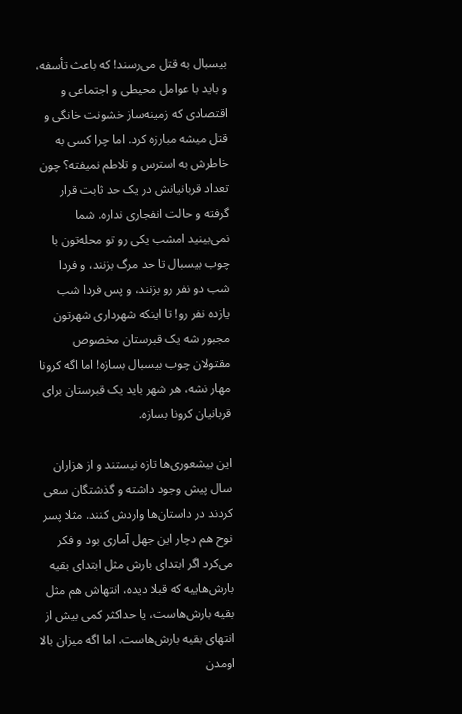بیسبال به قتل می‌رسند! که باعث تأسفه، و باید با عوامل محیطی و اجتماعی و اقتصادی که زمینه‌ساز خشونت خانگی و قتل میشه مبارزه کرد. اما چرا کسی به خاطرش به استرس و تلاطم نمیفته؟ چون تعداد قربانیانش در یک حد ثابت قرار گرفته و حالت انفجاری نداره. شما نمی‌بینید امشب یکی رو تو محله‌تون با چوب بیسبال تا حد مرگ بزنند، و فردا شب دو نفر رو بزنند، و پس فردا شب یازده نفر رو! تا اینکه شهرداری شهرتون مجبور شه یک قبرستان مخصوص مقتولان چوب بیسبال بسازه! اما اگه کرونا مهار نشه، هر شهر باید یک قبرستان برای قربانیان کرونا بسازه.

این بیشعوری‌ها تازه نیستند و از هزاران سال پیش وجود داشته و گذشتگان سعی کردند در داستان‌ها واردش کنند. مثلا پسر نوح هم دچار این جهل آماری بود و فکر می‌کرد اگر ابتدای بارش مثل ابتدای بقیه بارش‌هاییه که قبلا دیده، انتهاش هم مثل بقیه بارش‌هاست، یا حداکثر کمی بیش از انتهای بقیه بارش‌هاست. اما اگه میزان بالا اومدن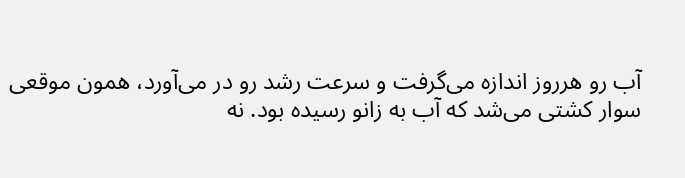آب رو هرروز اندازه می‌گرفت و سرعت رشد رو در می‌آورد، همون موقعی سوار کشتی می‌شد که آب به زانو رسیده بود. نه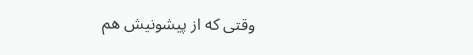وقتی که از پیشونیش هم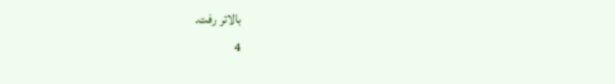بالاتر رفت.
4